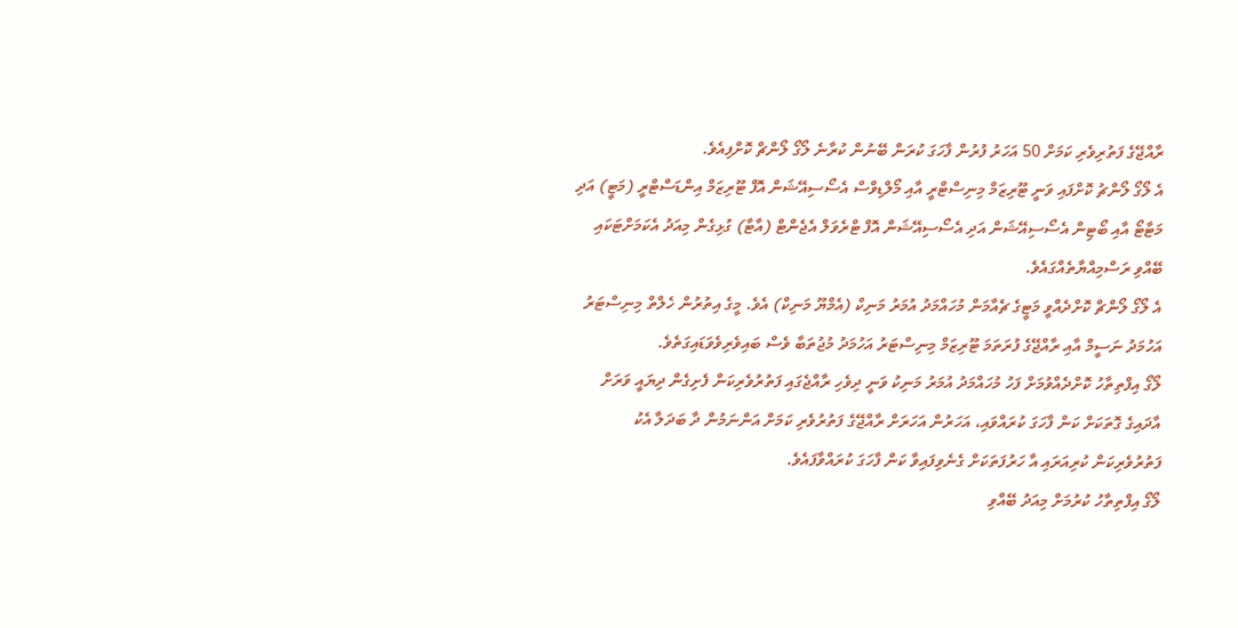ރާއްޖޭގެ ފަތުރިވެރި ކަމަށް 50 އަހަރު ފުރުން ފާހަގަ ކުރަން ބޭނުން ކުރާނެ ލޯގޯ ލޯންޗް ކޮށްފިއެވެ.
އެ ލޯގޯ ލޯންޗު ކޮށްފައި ވަނީ ޓޫރިޒަމް މިނިސްޓްރީ އާއި މޯލްޑިވްސް އެސޯސިއޭޝަން އޮފް ޓޫރިޒަމް އިންޑަސްޓްރީ (މަޓީ) އަދި މަޓާޓޯ އާއި ބޯޓިން އެސޯސިއޭޝަން އަދި އެސޯސިއޭޝަން އޮފް ޓްރެވަލް އެޖެންޓް (އާޓާ) ގުޅިގެން މިއަދު އެކަމަށްޓަކައި ބޭއްވި ރަސްމިއްޔާތެއްގައެވެ.
އެ ލޯގޯ ލޯންޗް ކޮށްދެއްވީ މަޓީގެ ޗެއާމަން މުހައްމަދު އުމަރު މަނިކް (އެމްޔޫ މަނިކް) އެވެ. މީގެ އިތުރުން ހެލްތް މިނިސްޓަރު އަހުމަދު ނަސީމް އާއި ރާއްޖޭގެ ފުރަތަމަ ޓޫރިޒަމް މިނިސްޓަރު އަހުމަދު މުޖުތަބާ ވެސް ބައިވެރިވެވަޑައިގަތެވެ.
ލޯގޯ އިފްތިތާހު ކޮށްދެއްވުމަށް ފަހު މުހައްމަދު އުމަރު މަނިކު ވަނީ ދިވެހި ރާއްޖެގައި ފަތުރުވެރިކަން ފެށިގެން ދިޔައީ ވަރަށް އާދައިގެ ގޮތަކަށް ކަން ފާހަގަ ކުރައްވައި، އަހަރުން އަހަރަށް ރާއްޖޭގެ ފަތުރުވެރި ކަމަށް އަންނަމުން ދާ ބަދަލާ އެކު ފަތުރުވެރިކަން ކުރިއަރައި އާ ހަރުފަތަކަށް ގެނެވިފައިވާ ކަން ފާހަގަ ކުރައްވާފައެވެ.
ލޯގޯ އިފްތިތާހު ކުރުމަށް މިއަދު ބޭއްވި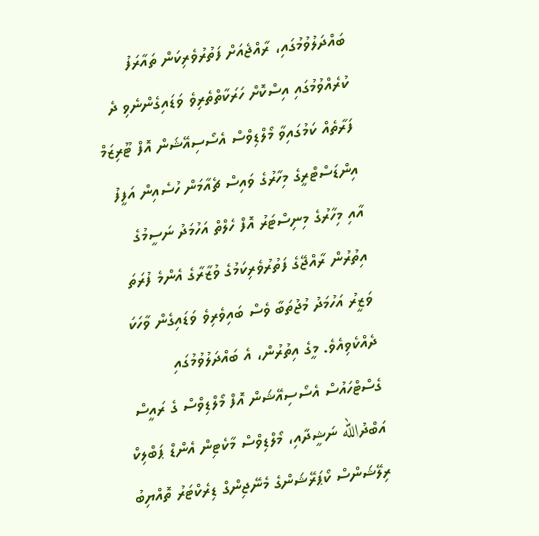ބައްދަލުވުމުގައި، ރާއްޖެއަށް ފަތުރުވެރިކަން ތައާރަފު ކުރެއްވުމުގައި އިސްކޮށް ހަރަކާތްތެރިވެ ވަޑައިގެންނެވި ދެ ފަރާތެއް ކަމުގައިވާ މޯލްޑިވްސް އެސޯސިއޭޝަން އޮފް ޓޫރިޒަމް އިންޑަސްޓްރީގެ މިހާރުގެ ވައިސް ޗެއާމަން ހުސެއިން އަފީފު އާއި މިހާރުގެ މިނިސްޓަރު އޮފް ހެލްތް އަހުމަދު ނަސީމުގެ އިތުރުން ރާއްޖޭގެ ފަތުރުވެރިކަމުގެ ވުޒާރާގެ އެންމެ ފުރަތަ ވަޒީރު އަހުމަދު މުޖުތަބާ ވެސް ބައިވެރިވެ ވަޑައިގެން ވާހަކަ ދެއްކެވިއެވެ. މީގެ އިތުރުން، އެ ބައްދަލުވުމުގައި ގެސްޓްހައުސް އެސޯސިއޭޝަން އޮފް މޯލްޑިވްސް ގެ ރައީސް އަބްދުالله ނަޝީދާއި، މޯލްޑިވްސް މާކެޓިން އެންޑް ޕަބްލިކް ރިލޭޝަންސް ކޯޕަރޭޝަންގެ މެނޭޖިންގް ޑިރެކްޓަރު ތޮއްޔިބު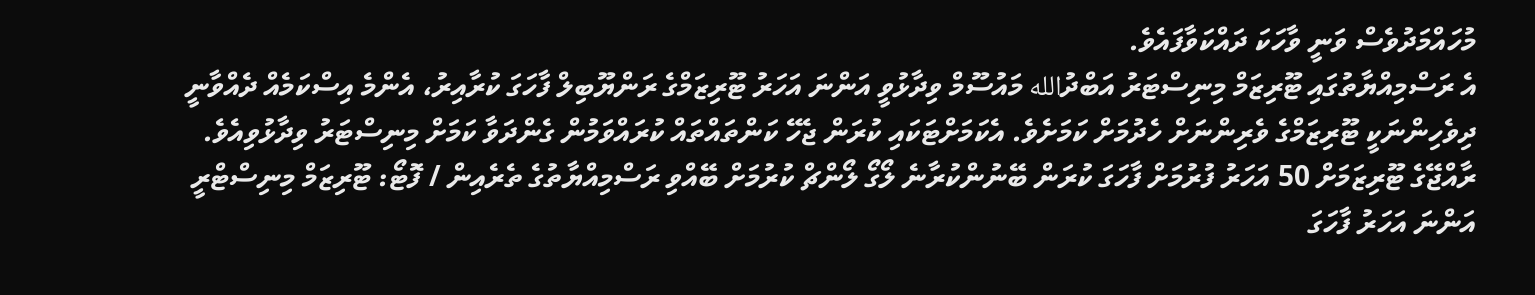މުހައްމަދުވެސް ވަނީ ވާހަކަ ދައްކަވާފައެވެ.
އެ ރަސްމިއްޔާތުގައި ޓޫރިޒަމް މިނިސްޓަރު އަބްދުالله މައުސޫމް ވިދާޅުވީ އަންނަ އަހަރު ޓޫރިޒަމްގެ ރަންޔޫބިލް ފާހަގަ ކުރާއިރު، އެންމެ އިސްކަމެއް ދެއްވާނީ ދިވެހިންނަކީ ޓޫރިޒަމްގެ ވެރިންނަށް ހެދުމަށް ކަމަށެވެ. އެކަމަށްޓަކައި ކުރަން ޖެހޭ ކަންތައްތައް ކުރައްވަމުން ގެންދަވާ ކަމަށް މިނިސްޓަރު ވިދާޅުވިއެވެ.
ރާއްޖޭގެ ޓޫރިޒަމަށް 50 އަހަރު ފުރުމަށް ފާހަގަ ކުރަން ބޭނުންކުރާނެ ލޯގޯ ލޯންޗް ކުރުމަށް ބޭއްވި ރަސްމިއްޔާތުގެ ތެރެއިން / ފޮޓޯ: ޓޫރިޒަމް މިނިސްޓްރީ
އަންނަ އަހަރު ފާހަގަ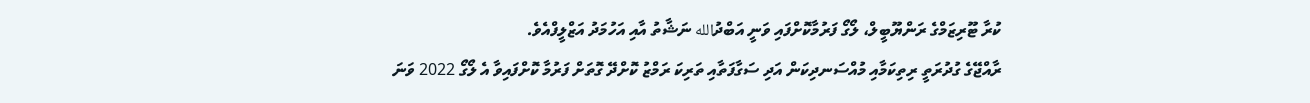ކުރާ ޓޫރިޒަމްގެ ރަންޔޫބީލް، ލޯގޯ ފަރުމާކޮށްފައި ވަނީ އަބްދުالله ނަޝާތު އާއި އަހުމަދު އަޒްލީފްއެވެ.
ރާއްޖޭގެ ގުދުރަތީ ރިތިކަމާއި މުއްސަނދިކަން އަދި ސަގާފަތާއި ތަރިކަ ރަމްޒު ކޮށްދޭ ގޮތަށް ފަރުމާ ކޮށްފައިވާ އެ ލޯގޯ 2022 ވަނަ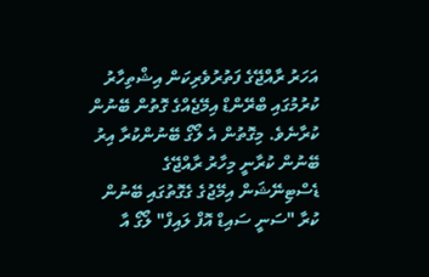އަހަރު ރާއްޖޭގެ ފަތުރުވެރިކަން އިޝްތިހާރު ކުރުމުގައި ބްރޭންޑް އިމޭޖެއްގެ ގޮތުން ބޭނުން ކުރާނެވެ. މިގޮތުން އެ ލޯގޯ ބޭނުންކުރާ އިރު ބޭނުން ކުރާނީ މިހާރު ރާއްޖޭގެ ޑެސްޓިނޭޝަން އިމޭޖުގެ ގެގޮތުގައި ބޭނުން ކުރާ "ސަނީ ސައިޑް އޮފް ލައިފް" ލޯގޯ އާ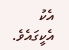އެކު އެކީގައެވެ.